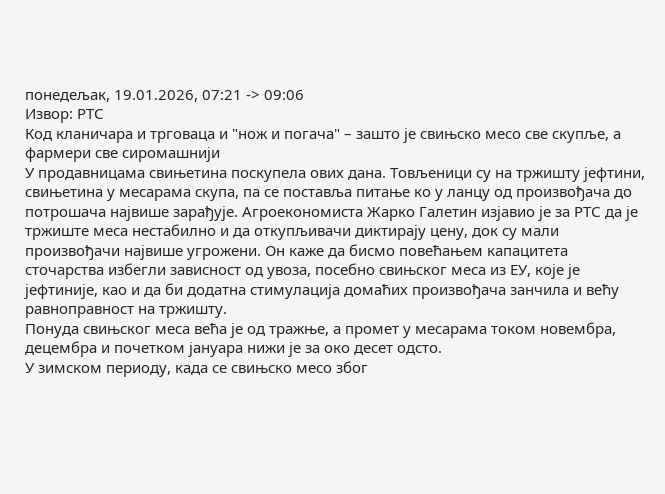понедељак, 19.01.2026, 07:21 -> 09:06
Извор: РТС
Код кланичара и трговаца и "нож и погача" – зашто је свињско месо све скупље, а фармери све сиромашнији
У продавницама свињетина поскупела ових дана. Товљеници су на тржишту јефтини, свињетина у месарама скупа, па се поставља питање ко у ланцу од произвођача до потрошача највише зарађује. Агроекономиста Жарко Галетин изјавио је за РТС да је тржиште меса нестабилно и да откупљивачи диктирају цену, док су мали произвођачи највише угрожени. Он каже да бисмо повећањем капацитета сточарства избегли зависност од увоза, посебно свињског меса из ЕУ, које је јефтиније, као и да би додатна стимулација домаћих произвођача занчила и већу равноправност на тржишту.
Понуда свињског меса већа је од тражње, а промет у месарама током новембра, децембра и почетком јануара нижи је за око десет одсто.
У зимском периоду, када се свињско месо због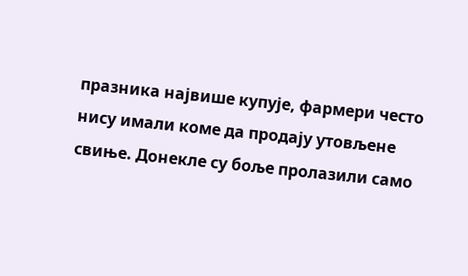празника највише купује, фармери често нису имали коме да продају утовљене свиње. Донекле су боље пролазили само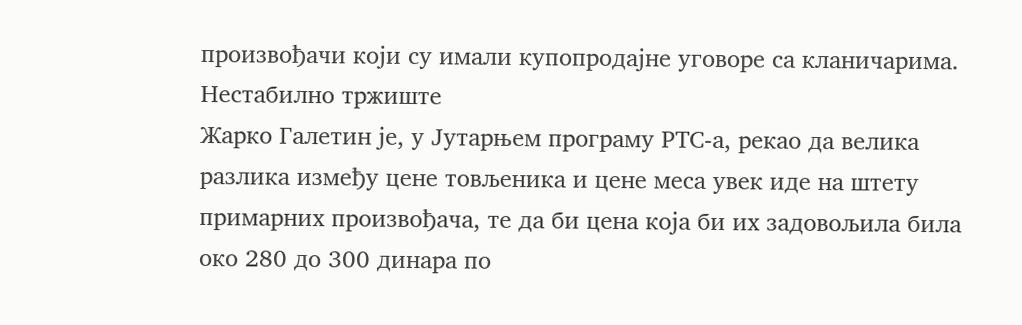произвођачи који су имали купопродајне уговоре са кланичарима.
Нестабилно тржиште
Жарко Галетин је, у Јутарњем програму РТС-а, рекао да велика разлика између цене товљеника и цене меса увек иде на штету примарних произвођача, те да би цена која би их задовољила била око 280 до 300 динара по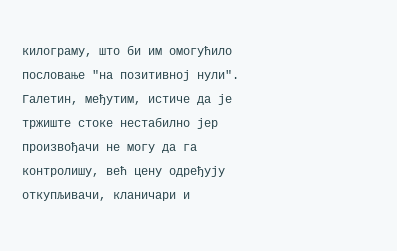килограму, што би им омогућило пословање "на позитивној нули".
Галетин, међутим, истиче да је тржиште стоке нестабилно јер произвођачи не могу да га контролишу, већ цену одређују откупљивачи, кланичари и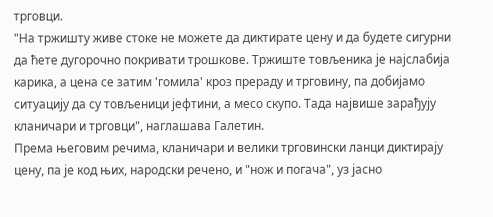трговци.
"На тржишту живе стоке не можете да диктирате цену и да будете сигурни да ћете дугорочно покривати трошкове. Тржиште товљеника је најслабија карика, а цена се затим 'гомила' кроз прераду и трговину, па добијамо ситуацију да су товљеници јефтини, а месо скупо. Тада највише зарађују кланичари и трговци", наглашава Галетин.
Према његовим речима, кланичари и велики трговински ланци диктирају цену, па је код њих, народски речено, и "нож и погача", уз јасно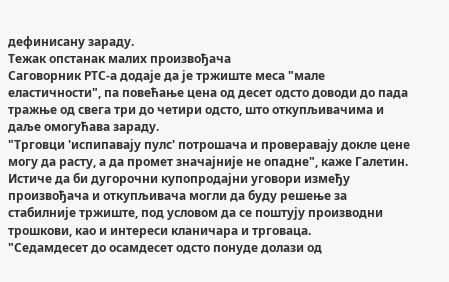дефинисану зараду.
Тежак опстанак малих произвођача
Саговорник РТС-а додаје да је тржиште меса "мале еластичности", па повећање цена од десет одсто доводи до пада тражње од свега три до четири одсто, што откупљивачима и даље омогућава зараду.
"Трговци 'испипавају пулс' потрошача и проверавају докле цене могу да расту, а да промет значајније не опадне", каже Галетин.
Истиче да би дугорочни купопродајни уговори између произвођача и откупљивача могли да буду решење за стабилније тржиште, под условом да се поштују производни трошкови, као и интереси кланичара и трговаца.
"Седамдесет до осамдесет одсто понуде долази од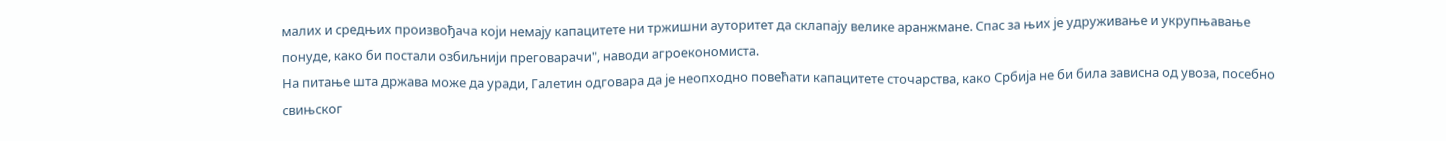малих и средњих произвођача који немају капацитете ни тржишни ауторитет да склапају велике аранжмане. Спас за њих је удруживање и укрупњавање понуде, како би постали озбиљнији преговарачи", наводи агроекономиста.
На питање шта држава може да уради, Галетин одговара да је неопходно повећати капацитете сточарства, како Србија не би била зависна од увоза, посебно свињског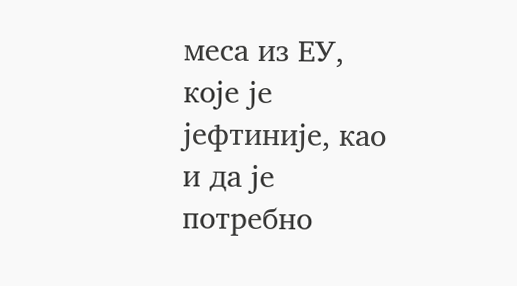меса из ЕУ, које је јефтиније, као и да је потребно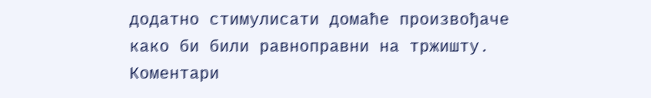додатно стимулисати домаће произвођаче како би били равноправни на тржишту.
Коментари